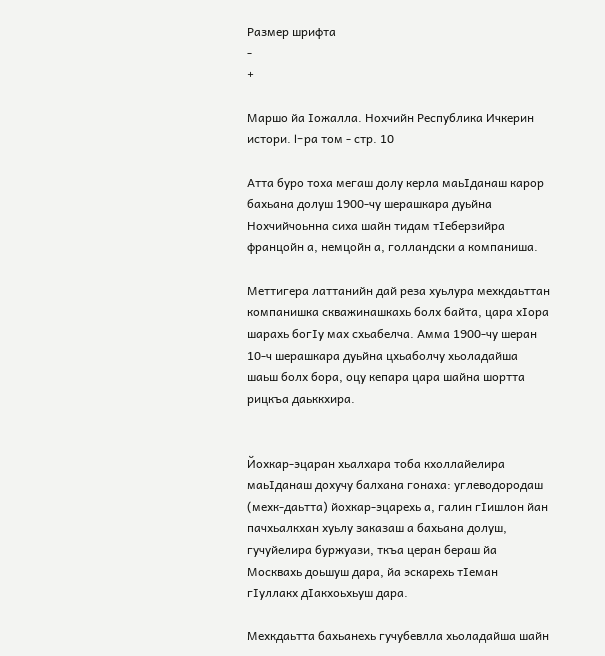Размер шрифта
-
+

Маршо йа Iожалла. Нохчийн Республика Ичкерин истори. I-ра том - стр. 10

Атта буро тоха мегаш долу керла маьIданаш карор бахьана долуш 1900-чу шерашкара дуьйна Нохчийчоьнна сиха шайн тидам тIеберзийра францойн а, немцойн а, голландски а компаниша.

Меттигера латтанийн дай реза хуьлура мехкдаьттан компанишка скважинашкахь болх байта, цара хIора шарахь богIу мах схьабелча. Амма 1900-чу шеран 10-ч шерашкара дуьйна цхьаболчу хьоладайша шаьш болх бора, оцу кепара цара шайна шортта рицкъа даьккхира.


Йохкар-эцаран хьалхара тоба кхоллайелира маьIданаш дохучу балхана гонаха: углеводородаш (мехк-даьтта) йохкар-эцарехь а, галин гIишлон йан пачхьалкхан хуьлу заказаш а бахьана долуш, гучуйелира буржуази, ткъа церан бераш йа Москвахь доьшуш дара, йа эскарехь тIеман гIуллакх дIакхоьхьуш дара.

Мехкдаьтта бахьанехь гучубевлла хьоладайша шайн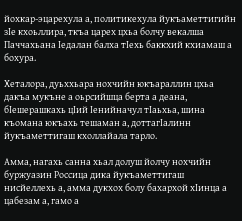йохкар-эцарехула а, политикехула йукъаметтигийн зIе кхоьллира, ткъа царех цхьа болчу векалша Паччахьана Iедалан балха тIехь баккхий кхиамаш а бохура.

Хеталора, дуьххьара нохчийн юкъараллин цхьа дакъа мукъне а оьрсийшца берта а деана, бIешерашкахь цIий Iенийначул тIаьхьа, шина къомана юкъахь тешаман а, доттагIалинн йукъаметтигаш кхоллайала тарло.

Амма, нагахь санна хьал долуш йолчу нохчийн буржуазин Россица дика йукъаметтигаш нисйеллехь а, амма дукхох болу бахархой хIинца а цабезам а, гамо а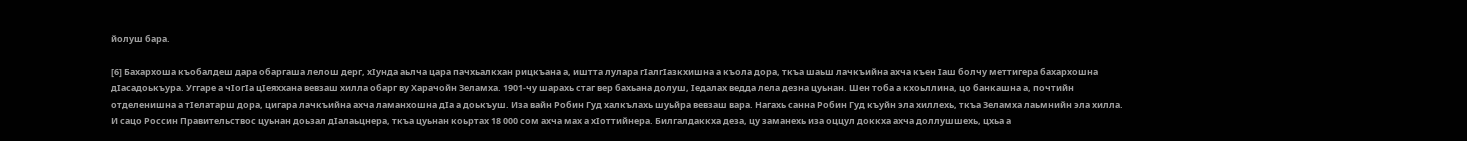йолуш бара.

[6] Бахархоша къобалдеш дара обаргаша лелош дерг, хIунда аьлча цара пачхьалкхан рицкъана а, иштта лулара гIалгIазкхишна а къола дора, ткъа шаьш лачкъийна ахча къен Iаш болчу меттигера бахархошна дIасадоькъура. Уггаре а чIогIа цIеяххана вевзаш хилла обарг ву Харачойн Зеламха. 1901-чу шарахь стаг вер бахьана долуш, Iедалах ведда лела дезна цуьнан. Шен тоба а кхоьллина, цо банкашна а, почтийн отделенишна а тIелатарш дора, цигара лачкъийна ахча ламанхошна дIа а доькъуш. Иза вайн Робин Гуд халкълахь шуьйра вевзаш вара. Нагахь санна Робин Гуд къуйн эла хиллехь, ткъа Зеламха лаьмнийн эла хилла. И сацо Россин Правительствос цуьнан доьзал дIалаьцнера, ткъа цуьнан коьртах 18 000 сом ахча мах а хIоттийнера. Билгалдаккха деза, цу заманехь иза оццул доккха ахча доллушшехь, цхьа а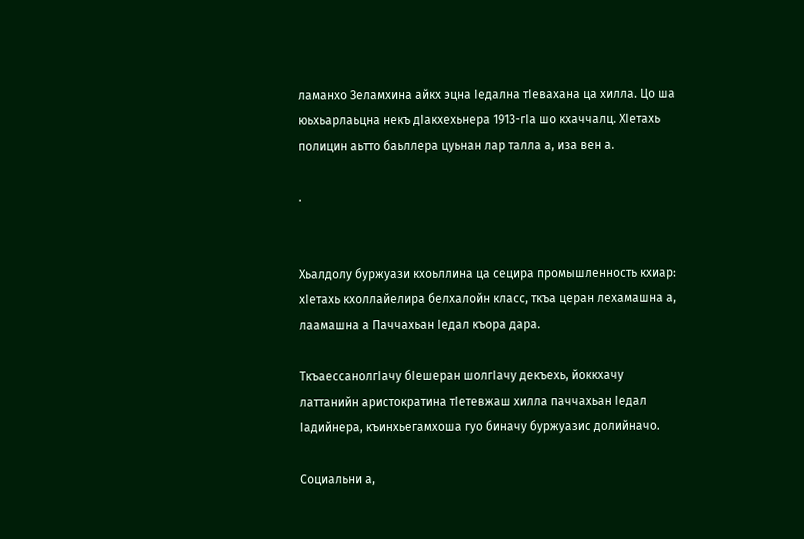ламанхо Зеламхина айкх эцна Iедална тIевахана ца хилла. Цо ша юьхьарлаьцна некъ дIакхехьнера 1913-гIа шо кхаччалц. ХIетахь полицин аьтто баьллера цуьнан лар талла а, иза вен а.

.


Хьалдолу буржуази кхоьллина ца сецира промышленность кхиар: хIетахь кхоллайелира белхалойн класс, ткъа церан лехамашна а, лаамашна а Паччахьан Iедал къора дара.

ТкъаессанолгIачу бIешеран шолгIачу декъехь, йоккхачу латтанийн аристократина тIетевжаш хилла паччахьан Iедал Iадийнера, къинхьегамхоша гуо биначу буржуазис долийначо.

Социальни а,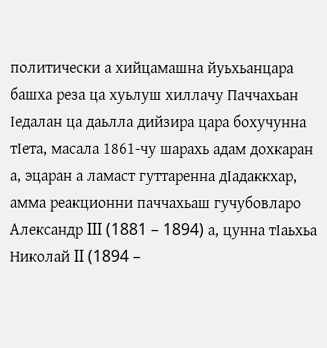политически а хийцамашна йуьхьанцара башха реза ца хуьлуш хиллачу Паччахьан Iедалан ца даьлла дийзира цара бохучунна тIета, масала 1861-чу шарахь адам дохкаран а, эцаран а ламаст гуттаренна дIадаккхар, амма реакционни паччахьаш гучубовларо Александр III (1881 – 1894) а, цунна тIаьхьа Николай II (1894 –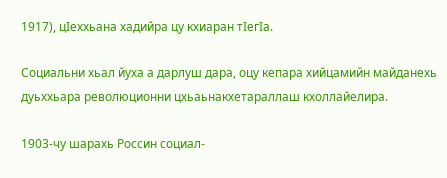1917), цIеххьана хадийра цу кхиаран тIегIа.

Социальни хьал йуха а дарлуш дара, оцу кепара хийцамийн майданехь дуьххьара революционни цхьаьнакхетараллаш кхоллайелира.

1903-чу шарахь Россин социал-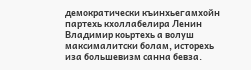демократически къинхьегамхойн партехь кхоллабелира Ленин Владимир коьртехь а волуш максималитски болам, исторехь иза большевизм санна бевза.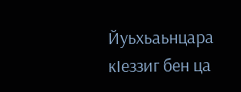Йуьхьаьнцара кIеззиг бен ца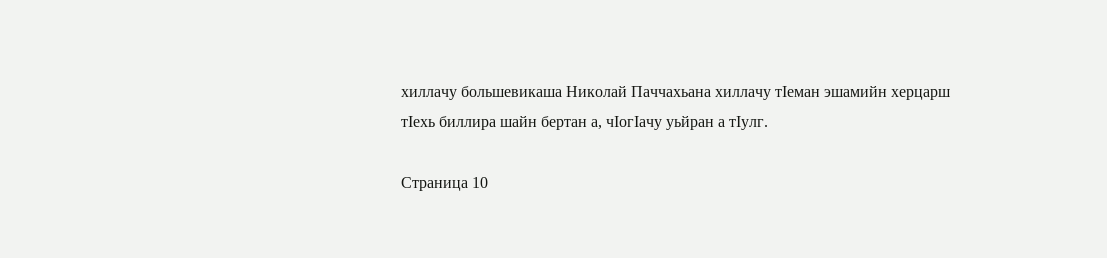хиллачу большевикаша Николай Паччахьана хиллачу тIеман эшамийн херцарш тIехь биллира шайн бертан а, чIогIачу уьйран а тIулг.

Страница 10